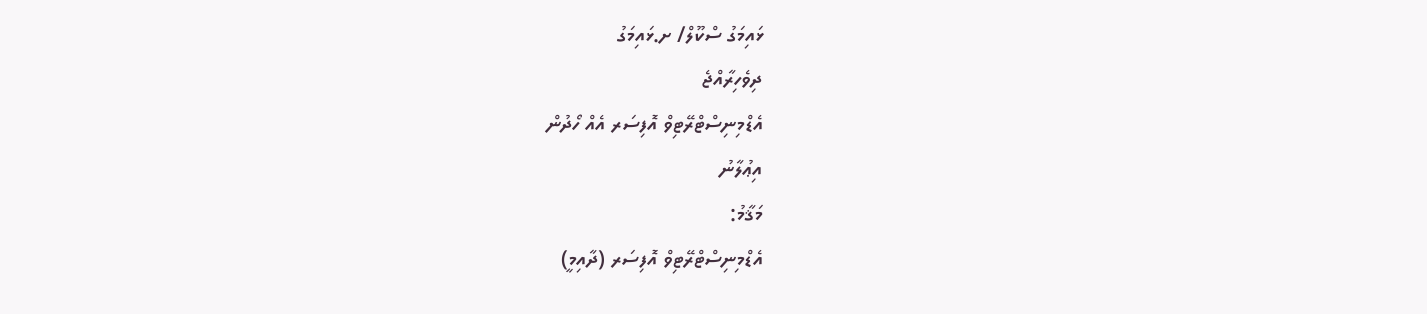ޅައިމަގު ސްކޫލް/ ށ.ޅައިމަގު
ދިވެހިރާއްޖެ
އެޑްމިނިސްޓްރޭޓިވް އޮފިސަރ އެއް ހޯދުން
އިޢުލާނު
މަޤާމު:
އެޑްމިނިސްޓްރޭޓިވް އޮފިސަރ (ދާއިމީ)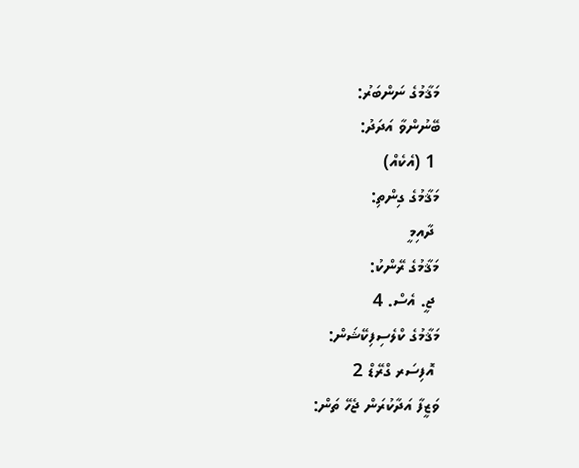މަޤާމުގެ ނަންބަރު:
ބޭނުންވާ އަދަދު:
 1 (އެކެއް)
މަޤާމުގެ ގިންތި:
 ދާއިމީ
މަޤާމުގެ ރޭންކު:
 ޖީ. އެސް. 4
މަޤާމުގެ ކްލެސިފިކޭޝަން:
 އޮފިސަރ ގްރޭޑް 2
ވަޒީފާ އަދާކުރަން ޖެހޭ ތަން: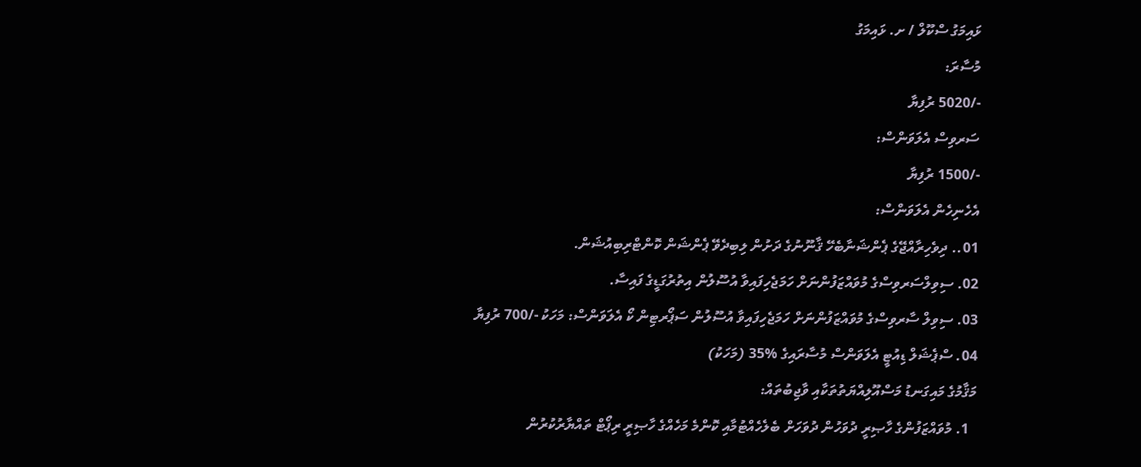ޅައިމަގު ސްކޫލް / ށ. ޅައިމަގު
މުސާރަ:
-/5020 ރުފިޔާ
ސަރވިސް އެލަވަންސް:
-/1500 ރުފިޔާ
އެހެނިހެން އެލަވަންސް:
01.. ދިވެހިރާއްޖޭގެ ޕެންޝަނާބެހޭ ޤާނޫނުގެ ދަށުން ލިބިދެވޭ ޕެންޝަން ކޮންޓްރިބިއުޝަން.
02. ސިވިލްސަރވިސްގެ މުވައްޒަފުންނަށް ހަމަޖެހިފައިވާ އުސޫލުން އިތުރުގަޑީގެ ފައިސާ.
03. ސިވިލް ސާރވިސްގެ މުވައްޒަފުންނަށް ހަމަޖެހިފައިވާ އުސޫލުން ސަޕޯރޓިން ކޯ އެލަވަންސް: މަހަކު -/700 ރުފިޔާ
04. ސްޕެޝަލް ޑިއުޓީ އެލަވަންސް މުސާރައިގެ %35 (މަހަކު)
މަޤާމުގެ މައިގަނޑު މަސްއޫލިއްޔަތުތަކާއި ވާޖިބުތައް:
  1. މުވައްޒަފުންގެ ހާޞިރީ ދުވަހުން ދުވަހަށް ބެލެހެއްޓުމާއި ކޮންމެ މަހެއްގެ ހާޞިރީ ރިޕޯޓް ތައްޔާރުކުރުން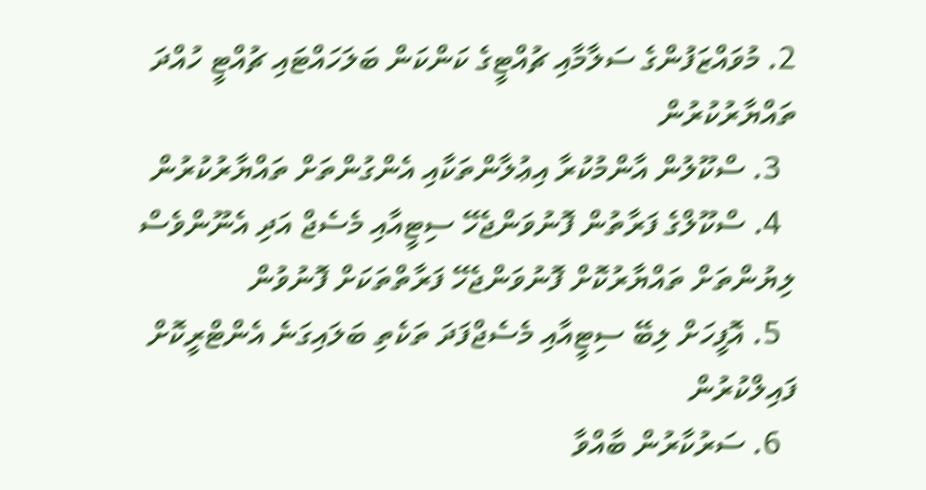2. މުވައްޒަފުންގެ ސަލާމާއި ޗުއްޓީގެ ކަންކަން ބަލަހައްޓައި ޗުއްޓީ ހުއްދަ ތައްޔާރުކުރުން
  3. ސްކޫލުން އާންމުކުރާ އިޢުލާންތަކާއި އެންގުންތަށް ތައްޔާރުކުރުން
  4. ސްކޫލްގެ ފަރާތުން ފޮނުވަންޖެހޭ ސިޓީއާއި މެސެޖް އަދި އެނޫންވެސް ލިޔުންތަށް ތައްޔާރުކޮށް ފޮނުވަންޖެހޭ ފަރާތްތަކަށް ފޮނުވުން
  5. އޮފީހަށް ލިބޭ ސިޓީއާއި މެސެޖްފަދަ ތަކެތި ބަލައިގަނެ އެންޓްރީކޮށް ފައިލްކުރުން
  6. ސަރުކާރުން ބާއްވާ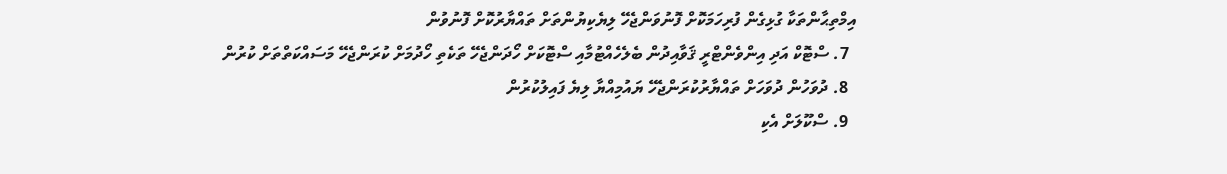އިމްތިޙާންތަކާ ގުޅިގެން ފުރިހަމަކޮށް ފޮނުވަންޖެހޭ ލިޔެކިޔުންތަށް ތައްޔާރުކޮށް ފޮނުވުން
  7. ސްޓޮކް އަދި އިންވެންޓްރީ ޤަވާއިދުން ބެލެހެއްޓުމާއި ސްޓޮކަށް ހޯދަންޖެހޭ ތަކެތި ހޯދުމަށް ކުރަންޖެހޭ މަސައްކަތްތަށް ކުރުން
  8. ދުވަހުން ދުވަހަށް ތައްޔާރުކުރަންޖެހޭ ޔައުމިއްޔާ ލިޔެ ފައިލުކުރުން
  9. ސްކޫލަށް އެކި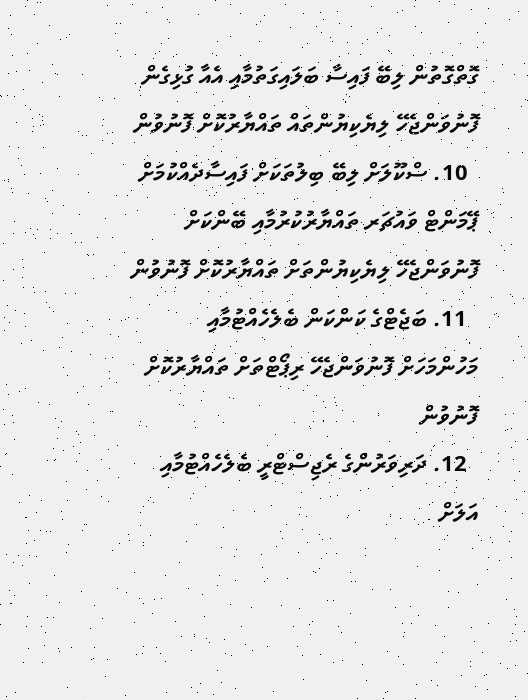ގޮތްގޮތުން ލިބޭ ފައިސާ ބަލައިގަތުމާއި އެއާ ގުޅިގެން ފޮނުވަންޖެހޭ ލިޔެކިޔުންތައް ތައްޔާރުކޮށް ފޮނުވުން
  10. ސްކޫލަށް ލިބޭ ބިލުތަކަށް ފައިސާދެއްކުމަށް ޕޭމަންޓް ވައުޗަރ ތައްޔާރުކުރުމާއި ބޭންކަށް ފޮނުވަންޖެހޭ ލިޔެކިޔުންތަށް ތައްޔާރުކޮށް ފޮނުވުން
  11. ބަޖެޓްގެ ކަންކަން ބެލެހެއްޓުމާއި މަހުންމަހަށް ފޮނުވަންޖެހޭ ރިޕޯޓްތަށް ތައްޔާރުކޮށް ފޮނުވުން
  12. ދަރިވަރުންގެ ރެޖިސްޓްރީ ބެލެހެއްޓުމާއި އަލަށް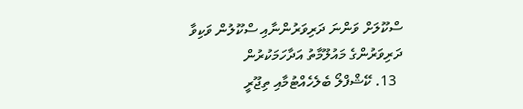ސްކޫލަށް ވަންނަ ދަރިވަރުންނާއި ސްކޫލުން ވަކިވާ ދަރިވަރުންގެ މައުލޫމާތު އަދާހަމަކުރުން
  13. ކޭޝްފްލޯ ބެލެހެއްޓުމާއި ތިޖޫރީ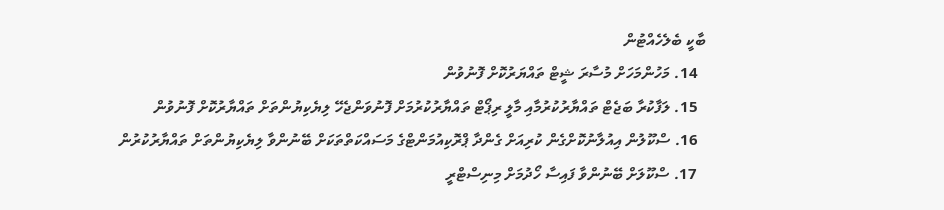ބާކީ ބެލެހެއްޓުން
  14. މަހުންމަހަށް މުސާރަ ޝީޓް ތައްޔަރުކޮށް ފޮނުވުން
  15. ލަފާކުރާ ބަޖެޓް ތައްޔާރުކުރުމާއި މާލީ ރިޕޯޓް ތައްޔާރުކުރުމަށް ފޮނުވަންޖެހޭ ލިޔެކިޔުންތަށް ތައްޔާރުކޮށް ފޮނުވުން
  16. ސްކޫލުން އިއުލާނުކޮށްގެން ކުރިއަށް ގެންދާ ޕްރޮކިއުމަންޓްގެ މަސައްކަތްތަކަށް ބޭނުންވާ ލިޔެކިޔުންތަށް ތައްޔާރުކުރުން
  17. ސްކޫލަށް ބޭނުންވާ ފައިސާ ހޯދުމަށް މިނިސްޓްރީ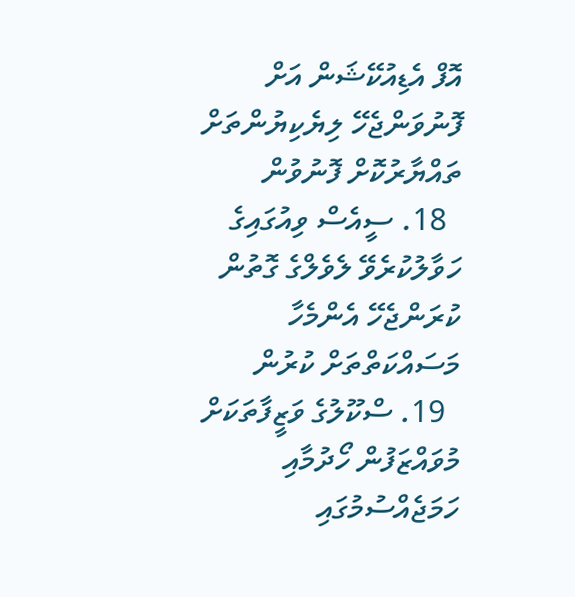އޮފް އެޑިއުކޭޝަން އަށް ފޮނުވަންޖެހޭ ލިޔެކިޔުންތަށް ތައްޔާރުކޮށް ފޮނުވުން
  18. ސީއެސް ވިއުގައިގެ ހަވާލުކުރެވޭ ލެވެލްގެ ގޮތުން ކުރަންޖެހޭ އެންމެހާ މަސައްކަތްތަށް ކުރުން
  19. ސްކޫލުގެ ވަޒީފާތަކަށް މުވައްޒަފުން ހޯދުމާއި ހަމަޖެއްސުމުގައި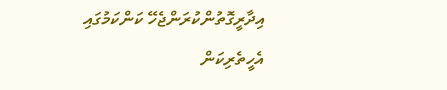އިދާރީގޮތުންކުރަންޖެހޭ ކަންކަމުގައި އެހީތެރިކަން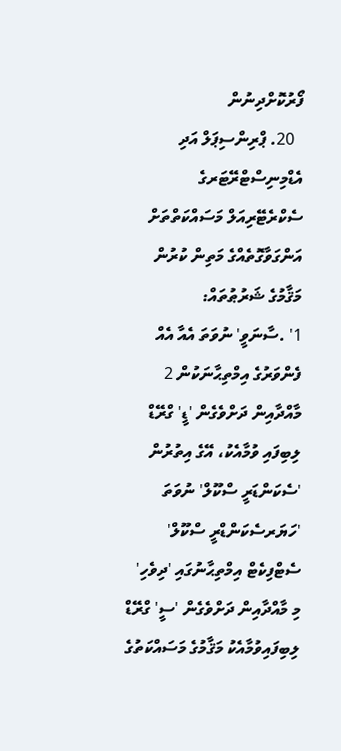ފޯރުކޮށްދިނުން
  20. ޕްރިންސިޕަލް އަދި އެޑްމިނިސްޓްރޭޓަރގެ ސެކްރެޓޭރިއަލް މަސައްކަތްތަށް އަންގަވާގޮތެއްގެ މަތިން ކުރުން
މަޤާމުގެ ޝަރުޠުތައް:
1' .ސާނަވީ' ނުވަތަ އެއާ އެއް ފެންވަރުގެ އިމްތިޙާނަކުން 2 މާއްދާއިން ދަށްވެގެން 'ޑީ' ގްރޭޑް ލިބިފައި ވުމާއެކު، އޭގެ އިތުރުން 'ސެކަންޑަރީ ސްކޫލް' ނުވަތަ 'ހަޔަރސެކަންޑްރީ ސްކޫލް' ސެޓްފިކެޓް އިމްތިޙާނުގައި 'ދިވެހި' މި މާއްދާއިން ދަށްވެގެން 'ސީ' ގްރޭޑް ލިބިފައިވުމާއެކު މަޤާމުގެ މަސައްކަތުގެ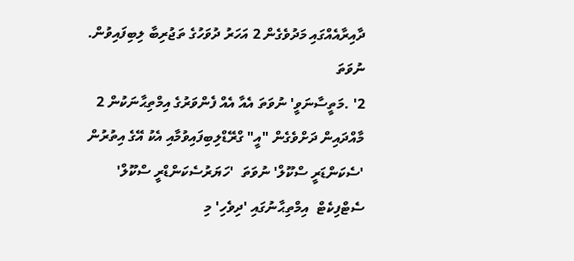ދާއިރާއެއްގައި މަދުވެގެން 2 އަހަރު ދުވަހުގެ ތަޖުރިބާ ލިބިފައިވުން.
ނުވަތަ
2' .މަތީސާނަވީ' ނުވަތަ އެއާ އެއް ފެންވަރުގެ އިމްތިޙާނަކުން 2 މާއްދައިން ދަށްވެގެން "އީ" ގްރޭޑްލިބިފައިވުމާއި އެކު އޭގެ އިތުރުން 'ސެކަންޑަރީ ސްކޫލް' ނުވަތަ  'ހަޔަރުސެކަންޑްރީ ސްކޫލް' ސެޓްފިކެޓް  އިމްތިޙާނުގައި 'ދިވެހި' މި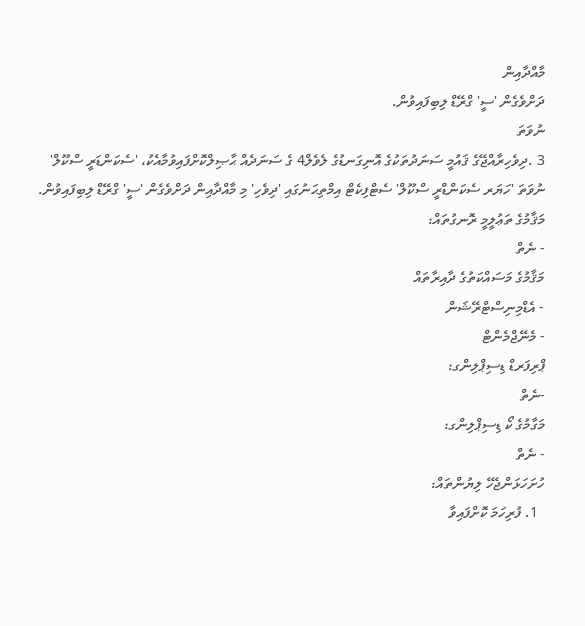މާއްދާއިން
ދަށްވެގެން 'ސީ' ގްރޭޑް ލިބިފައިވުން.
ނުވަތަ
3 .ދިވެހިރާއްޖޭގެ ޤައުމީ ސަނަދުތަކުގެ އޮނިގަނޑުގެ ލެވެލް4 ގެ ސަނަދެއް ޙާޞިލްކޮށްފައިވުމާއެކު، 'ސެކަންޑަރީ ސްކޫލް'   ނުވަތަ 'ހަޔަރ ސެކަންޑްރީ ސްކޫލް' ސެޓްފިކެޓް އިމްތިޙަނުގައި 'ދިވެހި' މި މާއްދާއިން ދަށްވެގެން 'ސީ' ގްރޭޑް ލިބިފައިވުން.
މަޤާމުގެ ތަޢުލީމީ ރޮނގުތައް:
- ނެތް
މަޤާމުގެ މަސައްކަތުގެ ދާއިރާތައް
- އެޑްމިނިސްޓްރޭޝަން
- މެނޭޖްމެންޓް
ޕްރިފަރޑް ޑިސިޕްލިންގ:
-ނެތް
މަގާމުގެ ކޯ ޑިސިޕްލިންގ:
- ނެތް
ހުށަހަޅަންޖެހޭ ލިޔުންތައް:
  1. ފުރިހަމަ ކޮށްފައިވާ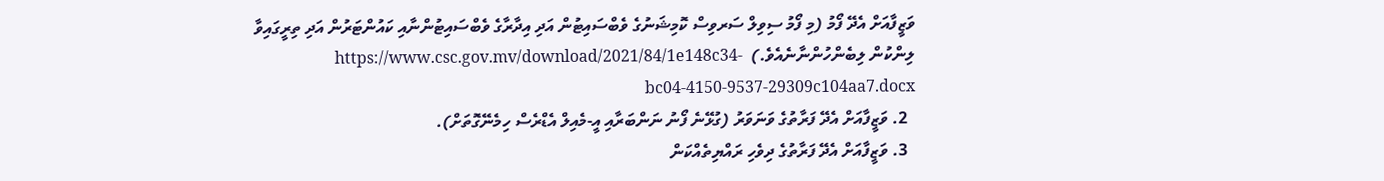ވަޒީފާއަށް އެދޭ ފޯމު (މި ފޯމު ސިވިލް ސަރވިސް ކޮމިޝަނުގެ ވެބްސައިޓުން އަދި އިދާރާގެ ވެބްސައިޓުންނާއި ކައުންޓަރުން އަދި ތިރީގައިވާ ލިންކުން ލިބެންހުންނާނެއެވެ.)  https://www.csc.gov.mv/download/2021/84/1e148c34-bc04-4150-9537-29309c104aa7.docx
  2. ވަޒީފާއަށް އެދޭ ފަރާތުގެ ވަނަވަރު (ގުޅޭނެ ފޯނު ނަންބަރާއި އީ-މެއިލް އެޑްރެސް ހިމެނޭގޮތަށް).
  3. ވަޒީފާއަށް އެދޭ ފަރާތުގެ ދިވެހި ރައްޔިތެއްކަން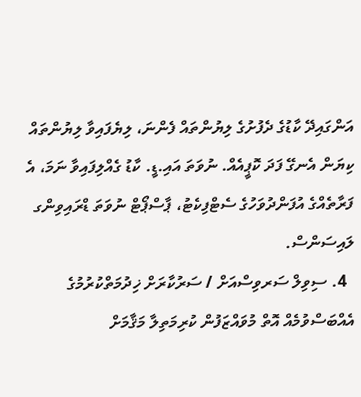އަންގައިދޭ ކާޑުގެ ދެފުށުގެ ލިޔުންތައް ފެންނަ، ލިޔެފައިވާ ލިޔުންތައް ކިޔަން އެނގޭ ފަދަ ކޮޕީއެއް. ނުވަތަ އައި.ޑީ. ކާޑު ގެއްލިފައިވާ ނަމަ، އެ ފަރާތެއްގެ އުފަންދުވަހުގެ ސެޓްފިކެޓު، ޕާސްޕޯޓް ނުވަތަ ޑްރައިވިންގ ލައިސަންސް.
  4. ސިވިލް ސަރވިސްއަށް / ސަރުކާރަށް ޚިދުމަތްކުރުމުގެ އެއްބަސްވުމެއް އޮތް މުވައްޒަފުން ކުރިމަތިލާ މަޤާމަށް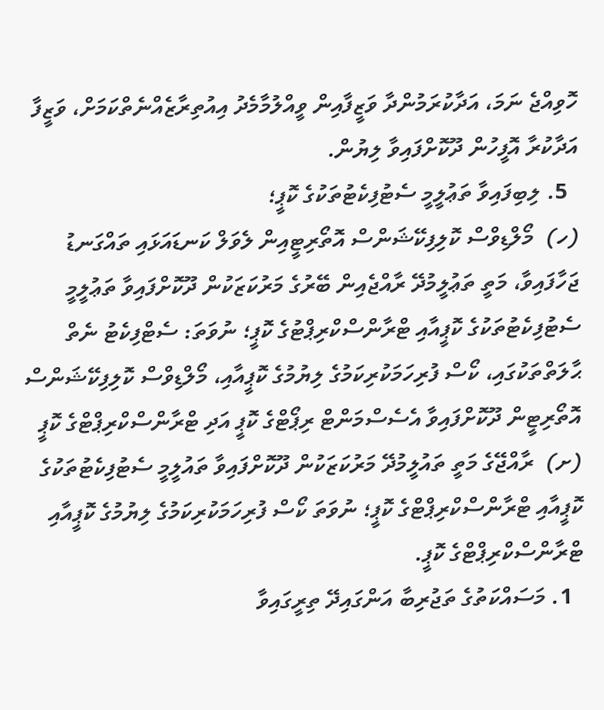ހޮވިއްޖެ ނަމަ، އަދާކުރަމުންދާ ވަޒީފާއިން ވީއްލުމާމެދު އިއުތިރާޒެއްނެތްކަމަށް، ވަޒީފާ އަދާކުރާ އޮފީހުން ދޫކޮށްފައިވާ ލިޔުން.
  5. ލިބިފައިވާ ތަޢުލީމީ ސެޓުފިކެޓުތަކުގެ ކޮޕީ؛
(ހ)  މޯލްޑިވްސް ކޮލިފިކޭޝަންސް އޮތޯރިޓީއިން ލެވަލް ކަނޑައަޅައި ތައްގަނޑު ޖަހާފައިވާ، މަތީ ތަޢުލީމުދޭ ރާއްޖެއިން ބޭރުގެ މަރުކަޒަކުން ދޫކޮށްފައިވާ ތަޢުލީމީ ސެޓުފިކެޓުތަކުގެ ކޮޕީއާއި ޓްރާންސްކްރިޕްޓުގެ ކޮޕީ؛ ނުވަތަ: ސެޓްފިކެޓު ނެތް ޙާލަތްތަކުގައި، ކޯސް ފުރިހަމަކުރިކަމުގެ ލިޔުމުގެ ކޮޕީއާއި، މޯލްޑިވްސް ކޮލިފިކޭޝަންސް އޮތޯރިޓީން ދޫކޮށްފައިވާ އެސެސްމަންޓް ރިޕޯޓްގެ ކޮޕީ އަދި ޓްރާންސްކްރިޕްޓްގެ ކޮޕީ
(ށ)  ރާއްޖޭގެ މަތީ ތައުލީމުދޭ މަރުކަޒަކުން ދޫކޮށްފައިވާ ތައުލީމީ ސެޓުފިކެޓުތަކުގެ ކޮޕީއާއި ޓްރާންސްކްރިޕްޓްގެ ކޮޕީ؛ ނުވަތަ ކޯސް ފުރިހަމަކުރިކަމުގެ ލިޔުމުގެ ކޮޕީއާއި ޓްރާންސްކްރިޕްޓްގެ ކޮޕީ.
  1. މަސައްކަތުގެ ތަޖުރިބާ އަންގައިދޭ ތިރީގައިވާ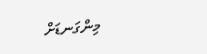މިންގަނޑަށް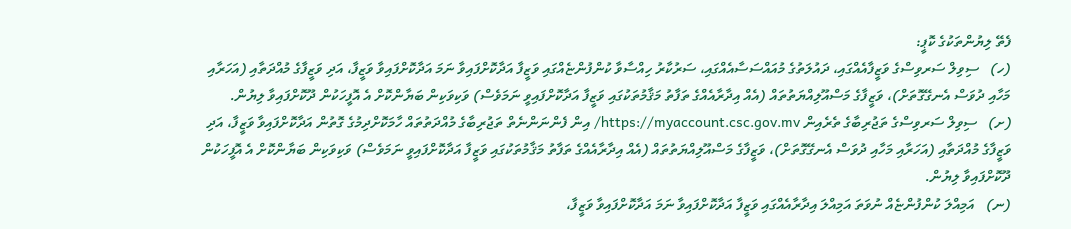ފެތޭ ލިޔުންތަކުގެ ކޮޕީ:
(ހ)   ސިވިލް ސަރވިސްގެ ވަޒީފާއެއްގައި، ދައުލަތުގެ މުއައްސަސާއެއްގައި، ސަރުކާރު ހިއްސާވާ ކުންފުންޏެއްގައި ވަޒީފާ އަދާކޮށްފައިވާ ނަމަ އަދާކޮށްފައިވާ ވަޒީފާ، އަދި ވަޒީފާގެ މުއްދަތާއި (އަހަރާއި މަހާއި ދުވަސް އެނގޭގޮތަށް)، ވަޒީފާގެ މަސްއޫލިއްޔަތުތައް (އެއް އިދާރާއެއްގެ ތަފާތު މަޤާމުތަކުގައި ވަޒީފާ އަދާކޮށްފައިވީ ނަމަވެސް) ވަކިވަކިން ބަޔާންކޮށް އެ އޮފީހަކުން ދޫކޮށްފައިވާ ލިޔުން.
(ށ)   ސިވިލް ސަރވިސްގެ ތަޖުރިބާގެ ތެރެއިން https://myaccount.csc.gov.mv/ އިން ފެންނަންނެތް ތަޖުރިބާގެ މުއްދަތުތައް ހާމަކޮށްދިމުގެ ގޮތުން އަދާކޮށްފައިވާ ވަޒީފާ، އަދި ވަޒީފާގެ މުއްދަތާއި (އަހަރާއި މަހާއި ދުވަސް އެނގޭގޮތަށް)، ވަޒީފާގެ މަސްއޫލިއްޔަތުތައް (އެއް އިދާރާއެއްގެ ތަފާތު މަޤާމުތަކުގައި ވަޒީފާ އަދާކޮށްފައިވީ ނަމަވެސް) ވަކިވަކިން ބަޔާންކޮށް އެ އޮފީހަކުން ދޫކޮށްފައިވާ ލިޔުން.
(ނ)   އަމިއްލަ ކުންފުންޏެއް ނުވަތަ އަމިއްލަ އިދާރާއެއްގައި ވަޒީފާ އަދާކޮށްފައިވާ ނަމަ އަދާކޮށްފައިވާ ވަޒީފާ،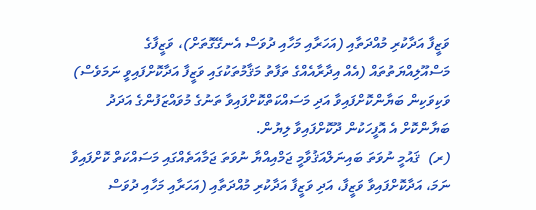ވަޒީފާ އަދާކުރި މުއްދަތާއި (އަހަރާއި މަހާއި ދުވަސް އެނގޭގޮތަށް)، ވަޒީފާގެ މަސްއޫލިއްޔަތުތައް (އެއް އިދާރާއެއްގެ ތަފާތު މަޤާމުތަކުގައި ވަޒީފާ އަދާކޮށްފައިވީ ނަމަވެސް) ވަކިވަކިން ބަޔާންކޮށްފައިވާ އަދި މަސައްކަތްކޮށްފައިވާ ތަނުގެ މުވައްޒަފުންގެ އަދަދު ބަޔާންކޮށް އެ އޮފީހަކުން ދޫކޮށްފައިވާ ލިޔުން.
(ރ)  ޤައުމީ ނުވަތަ ބައިނަލްއަޤުވާމީ ޖަމްއިއްޔާ ނުވަތަ ޖަމާއަތެއްގައި މަސައްކަތް ކޮށްފައިވާ ނަމަ، އަދާކޮށްފައިވާ ވަޒީފާ، އަދި ވަޒީފާ އަދާކުރި މުއްދަތާއި (އަހަރާއި މަހާއި ދުވަސް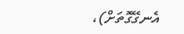އެނގޭގޮތަށް)،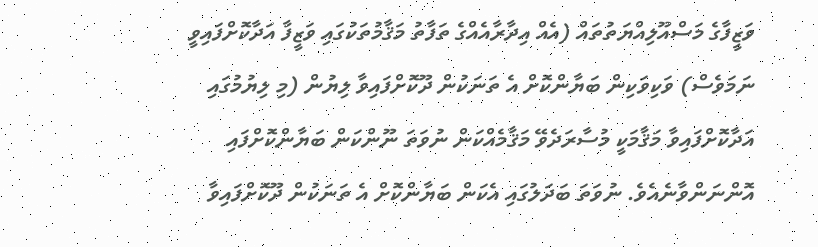ވަޒީފާގެ މަސްއޫލިއްޔަތުތައް (އެއް އިދާރާއެއްގެ ތަފާތު މަޤާމުތަކުގައި ވަޒީފާ އަދާކޮށްފައިވީ ނަމަވެސް) ވަކިވަކިން ބަޔާންކޮށް އެ ތަނަކުން ދޫކޮށްފައިވާ ލިޔުން (މި ލިޔުމުގައި އަދާކޮށްފައިވާ މަޤާމަކީ މުސާރަދެވޭ މަޤާމެއްކަން ނުވަތަ ނޫންކަން ބަޔާންކޮށްފައި އޮންނަންވާނެއެވެ. ނުވަތަ ބަދަލުގައި އެކަން ބަޔާންކޮށް އެ ތަނަކުން ދޫކޮށްފައިވާ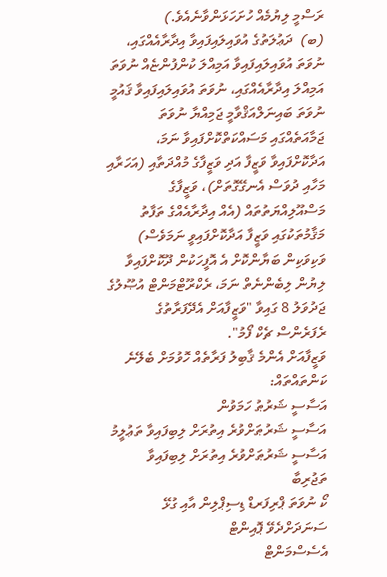ރަސްމީ ލިޔުމެއް ހުށަހަޅަންވާނެއެވެ.)
(ބ)  ދަޢުލަތުގެ އުވައިލައިފައިވާ އިދާރާއެއްގައި، ނުވަތަ އުވައިލައިފައިވާ އަމިއްލަ ކުންފުންޏެއް ނުވަތަ އަމިއްލަ އިދާރާއެއްގައި، ނުވަތަ އުވައިލައިފައިވާ ޤައުމީ ނުވަތަ ބައިނަލްއަޤްވާމީ ޖަމިއްޔާ ނުވަތަ ޖަމާއަތެއްގައި މަސައްކަތްކޮށްފައިވާ ނަމަ، އަދާކޮށްފައިވާ ވަޒީފާ އަދި ވަޒީފާގެ މުއްދަތާއި (އަހަރާއި މަހާއި ދުވަސް އެނގޭގޮތަށް)، ވަޒީފާގެ މަސްއޫލިއްޔަތުތައް (އެއް އިދާރާއެއްގެ ތަފާތު މަޤާމުތަކުގައި ވަޒީފާ އަދާކޮށްފައިވީ ނަމަވެސް) ވަކިވަކިން ބަޔާންކޮށް އެ އޮފީހަކުން ދޫކޮށްފައިވާ ލިޔުން ލިބެންނެތް ނަމަ، ރެކްރޫޓްމަންޓް އުޞޫލުގެ ޖަދުވަލު 8 ގައިވާ "ވަޒީފާއަށް އެދޭފަރާތުގެ ރެފަރެންސް ޗެކް ފޯމު".
ވަޒީފާއަށް އެންމެ ޤާބިލު ފަރާތެއް ހޮވުމަށް ބެލޭނެ ކަންތައްތައް:
އަސާސީ ޝަރުޠު ހަމަވުން
އަސާސީ ޝަރުޠަށްވުރެ އިތުރަށް ލިބިފައިވާ ތަޢުލީމު
އަސާސީ ޝަރުޠަށްވުރެ އިތުރަށް ލިބިފައިވާ ތަޖުރިބާ
ކޯ ނުވަތަ ޕްރިފަރޑް ޑިސިޕްލިން އާއި ގުޅޭ ސަނަދަށްދެވޭ ޕޮއިންޓް
އެސެސްމަންޓް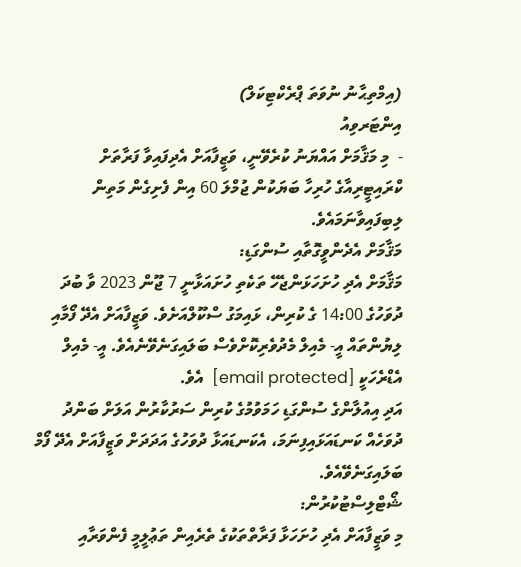(އިމްތިޙާނު ނުވަތަ ޕްރެކްޓިކަލް)
އިންޓަރވިއު
-  މި މަޤާމަށް އައްޔަނު ކުރެވޭނީ، ވަޒީފާއަށް އެދިފައިވާ ފަރާތަށް ކްރައިޓީރިއާގެ ހުރިހާ ބަޔަކުން ޖުމްލަ 60 އިން ފެށިގެން މަތިން ލިބިފައިވާނަމައެވެ.
މަޤާމަށް އެދެންވީގޮތާއި ސުންގަޑި:
މަޤާމަށް އެދި ހުށަހަޅަންޖެހޭ ތަކެތި ހުށައަޅާނީ 7 ޖޫން 2023 ވާ ބުދަ ދުވަހުގެ 14:00 ގެ ކުރިން، ޅައިމަގު ސްކޫލްއަށެވެ. ވަޒީފާއަށް އެދޭ ފޯމާއި ލިޔުންތައް އީ- މެއިލް މެދުވެރިކޮށްވެސް ބަލައިގަނެވޭނެއެވެ. އީ- މެއިލް އެޑްރެހަކީ [email protected]  އެވެ.
އަދި އިއުލާންގެ ސުންގަޑި ހަމަވުމުގެ ކުރިން ސަރުކާރުން އަލަށް ބަންދު ދުވަހެއް ކަނޑައަޅައިފިނަމަ، އެކަނޑައަޅާ ދުވަހުގެ އަދަދަށް ވަޒީފާއަށް އެދޭ ފޯމް ބަލައިގަނެވޭއެވެ.
ޝޯޓްލިސްޓުކުރުން:
މި ވަޒީފާއަށް އެދި ހުށަހަޅާ ފަރާތްތަކުގެ ތެރެއިން ތަޢުލީމީ ފެންވަރާއި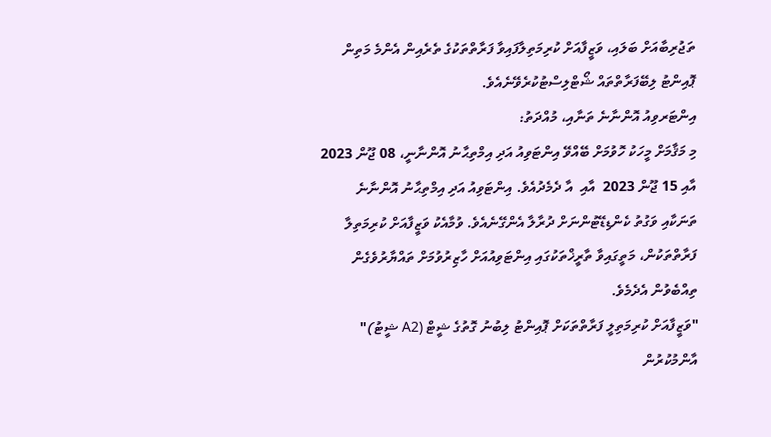ތަޖުރިބާއަށް ބަލައި، ވަޒީފާއަށް ކުރިމަތިލާފައިވާ ފަރާތްތަކުގެ ތެރެއިން އެންމެ މަތިން ޕޮއިންޓު ލިބޭފަރާތްތައް ޝޯޓްލިސްޓުކުރެވޭނެއެވެ.
އިންޓަރވިއު އޮންނާނެ ތަނާއި، މުއްދަތު:
މި މަޤާމަށް މީހަކު ހޮވުމަށް ބޭއްވޭ އިންޓަވިއު އަދި އިމްތިޙާނު އޮންނާނީ، 08 ޖޫން 2023 އާއި 15 ޖޫން 2023  އާއި  އާ ދެމެދުއެވެ. އިންޓަވިއު އަދި އިމްތިޙާނު އޮންނާނެ ތަނަކާއި ވަގުތު ކެންޑިޑޭޓުންނަށް ދުރާލާ އެންގޭނެއެވެ. ވުމާއެކު ވަޒީފާއަށް ކުރިމަތިލާ ފަރާތްތަކުން، މަތީގައިވާ ތާރީޚްތަކުގައި އިންޓަވިއުއަށް ހާޒިރުވުމަށް ތައްޔާރުވެގެން ތިއްބެވުން އެދެމެވެ.
"ވަޒީފާއަށް ކުރިމަތިލީ ފަރާތްތަކަށް ޕޮއިންޓު ލިބުނު ގޮތުގެ ޝީޓް (A2 ޝީޓު)" އާންމުކުރުން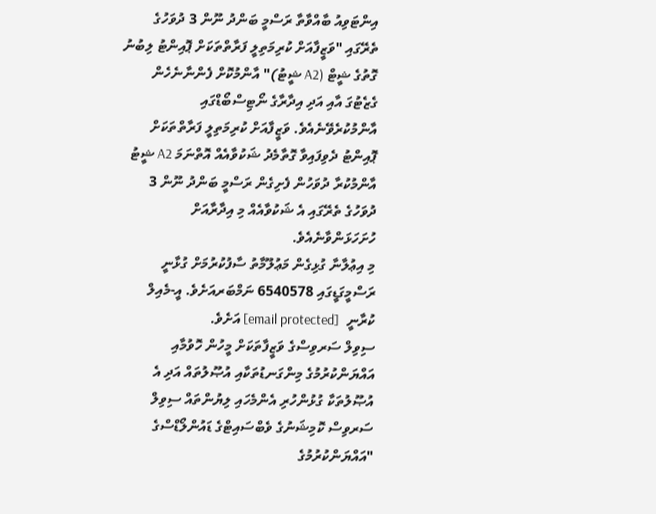އިންޓަވިއު ބާއްވާތާ ރަސްމީ ބަންދު ނޫން 3 ދުވަހުގެ ތެރޭގައި "ވަޒީފާއަށް ކުރިމަތިލީ ފަރާތްތަކަށް ޕޮއިންޓު ލިބުނު ގޮތުގެ ޝީޓް (A2 ޝީޓު)" އާންމުކޮށް ފެންނާނެހެން ގެޒެޓުގަ އާއި އަދި އިދާރާގެ ނޯޓިސްބޯޑްގައި އާންމުކުރެވޭނެއެވެ. ވަޒީފާއަށް ކުރިމަތިލީ ފަރާތްތަކަށް ޕޮއިންޓު ދެވިފައިވާ ގޮތާމެދު ޝަކުވާއެއް އޮތްނަމަ A2 ޝީޓު އާންމުކުރާ ދުވަހުން ފެށިގެން ރަސްމީ ބަންދު ނޫން 3 ދުވަހުގެ ތެރޭގައި އެ ޝަކުވާއެއް މި އިދާރާއަށް ހުށަހަޅަންވާނެއެވެ.
މި އިޢުލާނާ ގުޅިގެން މަޢުލޫމާތު ސާފުކުރުމަށް ގުޅާނީ ރަސްމީގަޑީގައި 6540578 ނަމްބަރއަށެވެ. އީ-މެއިލް ކުރާނީ  [email protected] އަށެވެ.
ސިވިލް ސަރވިސްގެ ވަޒީފާތަކަށް މީހުން ހޮވުމާއި އައްޔަންކުރުމުގެ މިންގަނޑުތަކާއި އުޞޫލުތައް އަދި އެ އުޞޫލުތަކާ ގުޅުންހުރި އެންމެހައި ލިޔުންތައް ސިވިލް ސަރވިސް ކޮމިޝަނުގެ ވެބްސައިޓްގެ ޑައުންލޯޑްސްގެ "އައްޔަންކުރުމުގެ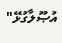އުޞޫލާގުޅޭ"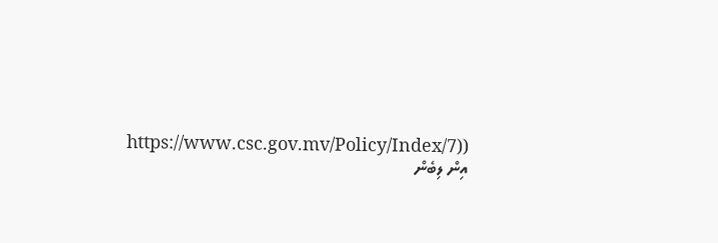((https://www.csc.gov.mv/Policy/Index/7 އިން ލިބެން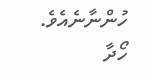ހުންނާނެއެވެ.
ހޯދާ